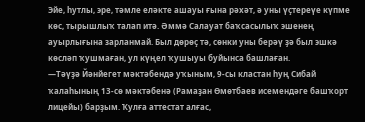Эйе, һутлы, эре, тәмле еләкте ашауы ғына рәхәт, ә уны үҫтереүе күпме көс, тырышлыҡ талап итә. Әммә Салауат баҡсасылыҡ эшенең ауырлығына зарланмай. Был дөрөҫ тә, сөнки уны берәү ҙә был эшкә көсләп ҡушмаған, ул күңел ҡушыуы буйынса башлаған.
—Тәүҙә Йәнйегет мәктәбендә уҡыным, 9-сы кластан һуң Сибай ҡалаһының 13-сө мәктәбенә (Рамаҙан Өмөтбаев исемендәге башҡорт лицейы) барҙым. Ҡулға аттестат алғас,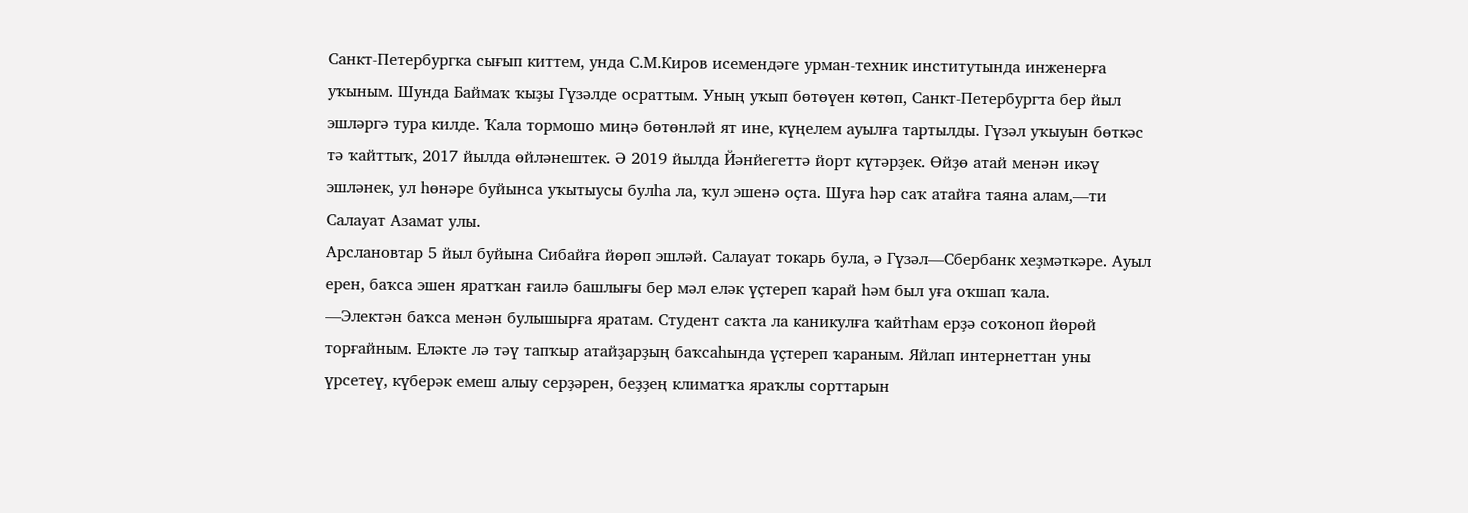Санкт-Петербургка сығып киттем, унда С.М.Киров исемендәге урман-техник институтында инженерға уҡыным. Шунда Баймаҡ ҡыҙы Гүзәлде осраттым. Уның уҡып бөтөүен көтөп, Санкт-Петербургта бер йыл эшләргә тура килде. Ҡала тормошо миңә бөтөнләй ят ине, күңелем ауылға тартылды. Гүзәл уҡыуын бөткәс тә ҡайттыҡ, 2017 йылда өйләнештек. Ә 2019 йылда Йәнйегеттә йорт күтәрҙек. Өйҙө атай менән икәү эшләнек, ул һөнәре буйынса уҡытыусы булһа ла, ҡул эшенә оҫта. Шуға һәр саҡ атайға таяна алам,—ти Салауат Азамат улы.
Арслановтар 5 йыл буйына Сибайға йөрөп эшләй. Салауат токарь була, ә Гүзәл—Сбербанк хеҙмәткәре. Ауыл ерен, баҡса эшен яратҡан ғаилә башлығы бер мәл еләк үҫтереп ҡарай һәм был уға оҡшап ҡала.
—Электән баҡса менән булышырға яратам. Студент саҡта ла каникулға ҡайтһам ерҙә соҡоноп йөрөй торғайным. Еләкте лә тәү тапҡыр атайҙарҙың баҡсаһында үҫтереп ҡараным. Яйлап интернеттан уны үрсетеү, күберәк емеш алыу серҙәрен, беҙҙең климатҡа яраҡлы сорттарын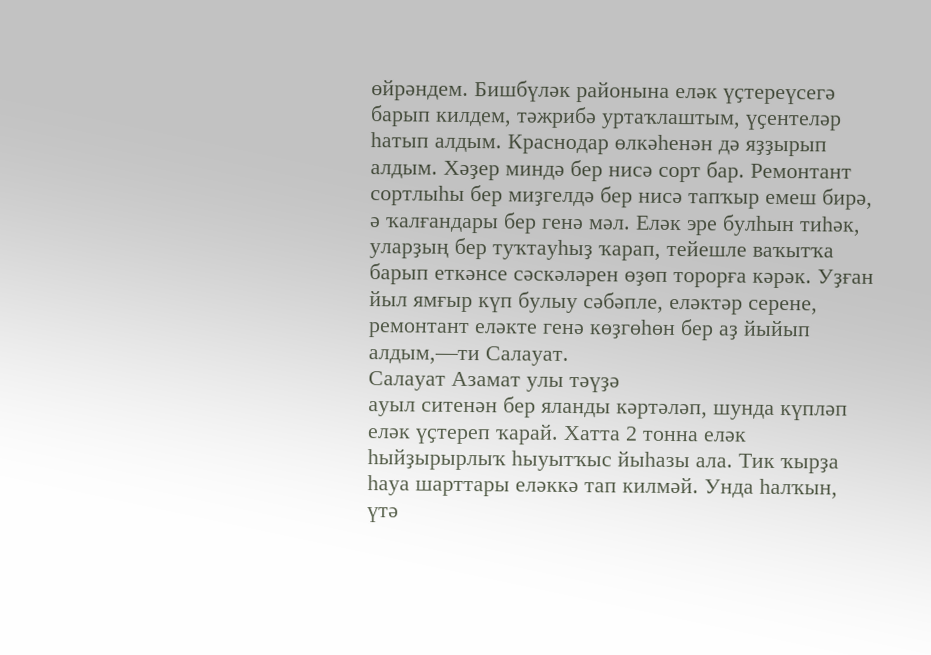өйрәндем. Бишбүләк районына еләк үҫтереүсегә барып килдем, тәжрибә уртаҡлаштым, үҫентеләр һатып алдым. Краснодар өлкәһенән дә яҙҙырып алдым. Хәҙер миндә бер нисә сорт бар. Ремонтант сортлыһы бер миҙгелдә бер нисә тапҡыр емеш бирә, ә ҡалғандары бер генә мәл. Еләк эре булһын тиһәк, уларҙың бер туҡтауһыҙ ҡарап, тейешле ваҡытҡа барып еткәнсе сәскәләрен өҙөп торорға кәрәк. Уҙған йыл ямғыр күп булыу сәбәпле, еләктәр серене, ремонтант еләкте генә көҙгөһөн бер аҙ йыйып алдым,—ти Салауат.
Салауат Азамат улы тәүҙә
ауыл ситенән бер яланды кәртәләп, шунда күпләп еләк үҫтереп ҡарай. Хатта 2 тонна еләк һыйҙырырлыҡ һыуытҡыс йыһазы ала. Тик ҡырҙа һауа шарттары еләккә тап килмәй. Унда һалҡын, үтә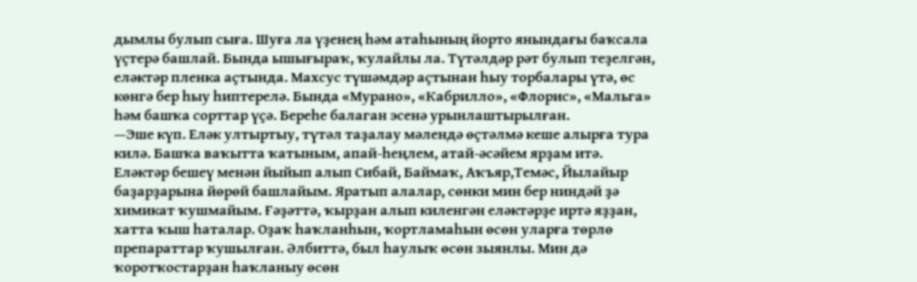дымлы булып сыға. Шуға ла үҙенең һәм атаһының йорто янындағы баҡсала үҫтерә башлай. Бында ышығыраҡ, ҡулайлы ла. Түтәлдәр рәт булып теҙелгән, еләктәр пленка аҫтында. Махсус түшәмдәр аҫтынан һыу торбалары үтә, өс көнгә бер һыу һиптерелә. Бында «Мурано», «Кабрилло», «Флорис», «Мальга» һәм башҡа сорттар үҫә. Береһе балаган эсенә урынлаштырылған.
—Эше күп. Еләк ултыртыу, түтәл таҙалау мәлендә өҫтәлмә кеше алырға тура килә. Башҡа ваҡытта ҡатыным, апай-һеңлем, атай-әсәйем ярҙам итә. Еләктәр бешеү менән йыйып алып Сибай, Баймаҡ, Аҡъяр,Темәс, Йылайыр баҙарҙарына йөрөй башлайым. Яратып алалар, сөнки мин бер ниндәй ҙә химикат ҡушмайым. Ғәҙәттә, ҡырҙан алып киленгән еләктәрҙе иртә яҙҙан, хатта ҡыш һаталар. Оҙаҡ һаҡланһын, ҡортламаһын өсөн уларға төрлө препараттар ҡушылған. Әлбиттә, был һаулыҡ өсөн зыянлы. Мин дә ҡоротҡостарҙан һаҡланыу өсөн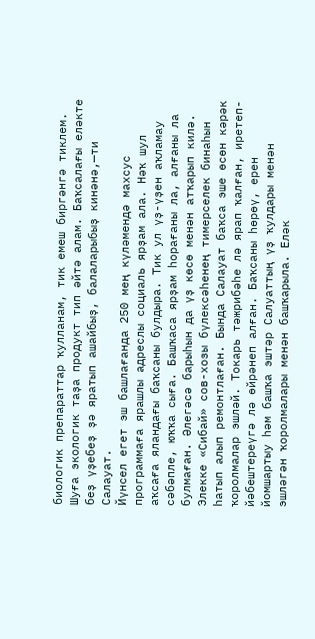биологик препараттар ҡулланам, тик емеш биргәнгә тиклем. Шуға экологик таҙа продукт тип әйтә алам. Баҡсалағы еләкте беҙ үҙебеҙ ҙә яратып ашайбыҙ, балаларыбыҙ кинәнә,—ти Салауат.
Йүнсел егет эш башлағанда 250 мең күләмендә махсус программаға ярашлы адреслы социаль ярҙам ала. Нәҡ шул аҡсаға яландағы баҡсаны булдыра. Тик ул үҙ-үҙен аҡламау сәбәпле, юҡҡа сыға. Башҡаса ярҙам һорағаны ла, алғаны ла булмаған. Әлегәсә барыһын да үҙ көсө менән атҡарып килә. Элекке «Сибай» сов-хозы бүлексәһенең тимерселек бинаһын һатып алып ремонтлаған. Бында Салауат баҡса эше өсөн кәрәк ҡоролмалар эшләй. Токарь тәжрибәһе лә ярап ҡалған, иретеп-йәбештереүгә лә өйрәнеп алған. Баҡсаны һөрөү, ерен йомшартыу һәм башҡа эштәр Салуаттың үҙ ҡулдары менән эшләгән ҡоролмалары менән башҡарыла. Еләк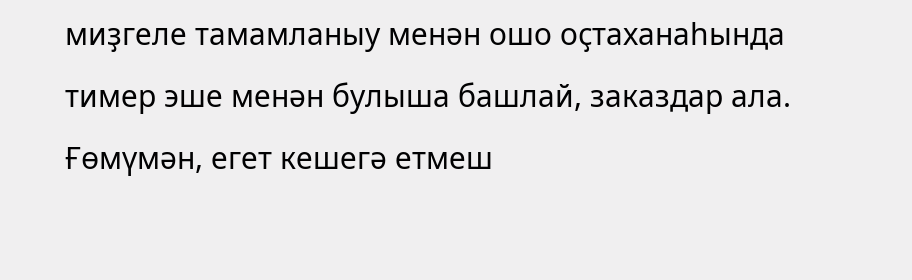миҙгеле тамамланыу менән ошо оҫтаханаһында тимер эше менән булыша башлай, заказдар ала. Ғөмүмән, егет кешегә етмеш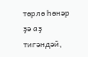төрлө һөнәр ҙә аҙ тигәндәй,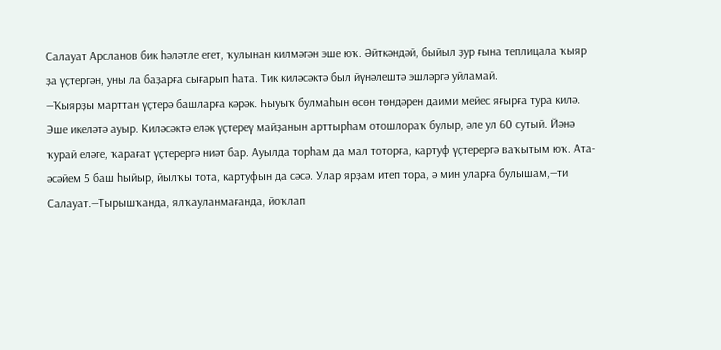Салауат Арсланов бик һәләтле егет, ҡулынан килмәгән эше юҡ. Әйткәндәй, быйыл ҙур ғына теплицала ҡыяр ҙа үҫтергән, уны ла баҙарға сығарып һата. Тик киләсәктә был йүнәлештә эшләргә уйламай.
—Ҡыярҙы марттан үҫтерә башларға кәрәк. Һыуыҡ булмаһын өсөн төндәрен даими мейес яғырға тура килә. Эше икеләтә ауыр. Киләсәктә еләк үҫтереү майҙанын арттырһам отошлораҡ булыр, әле ул 60 сутый. Йәнә ҡурай еләге, ҡарағат үҫтерергә ниәт бар. Ауылда торһам да мал тоторға, картуф үҫтерергә ваҡытым юҡ. Ата-әсәйем 5 баш һыйыр, йылҡы тота, картуфын да сәсә. Улар ярҙам итеп тора, ә мин уларға булышам,—ти Салауат.—Тырышҡанда, ялҡауланмағанда, йоҡлап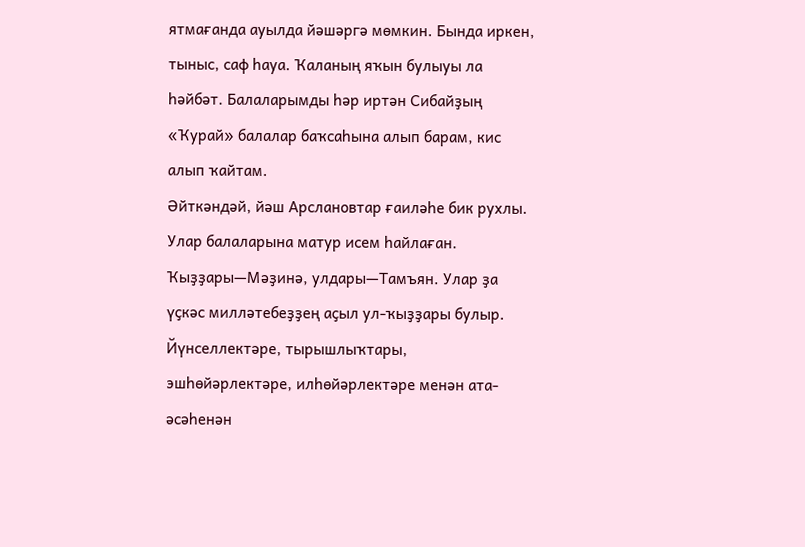ятмағанда ауылда йәшәргә мөмкин. Бында иркен, тыныс, саф һауа. Ҡаланың яҡын булыуы ла һәйбәт. Балаларымды һәр иртән Сибайҙың «Ҡурай» балалар баҡсаһына алып барам, кис алып ҡайтам.
Әйткәндәй, йәш Арслановтар ғаиләһе бик рухлы. Улар балаларына матур исем һайлаған. Ҡыҙҙары—Мәҙинә, улдары—Тамъян. Улар ҙа үҫкәс милләтебеҙҙең аҫыл ул-ҡыҙҙары булыр. Йүнселлектәре, тырышлыҡтары, эшһөйәрлектәре, илһөйәрлектәре менән ата-әсәһенән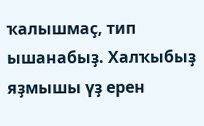ҡалышмаҫ, тип ышанабыҙ. Халҡыбыҙ яҙмышы үҙ ерен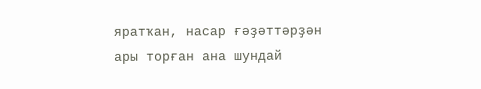яратҡан, насар ғәҙәттәрҙән ары торған ана шундай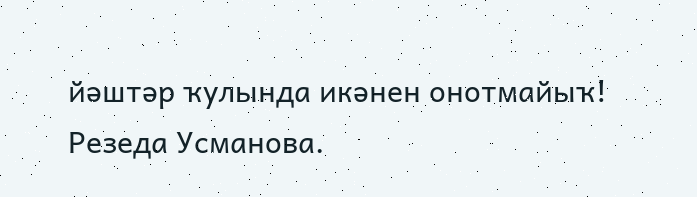йәштәр ҡулында икәнен онотмайыҡ!
Резеда Усманова.